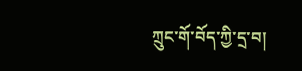ཀྲུང་གོ་བོད་ཀྱི་དྲ་བ།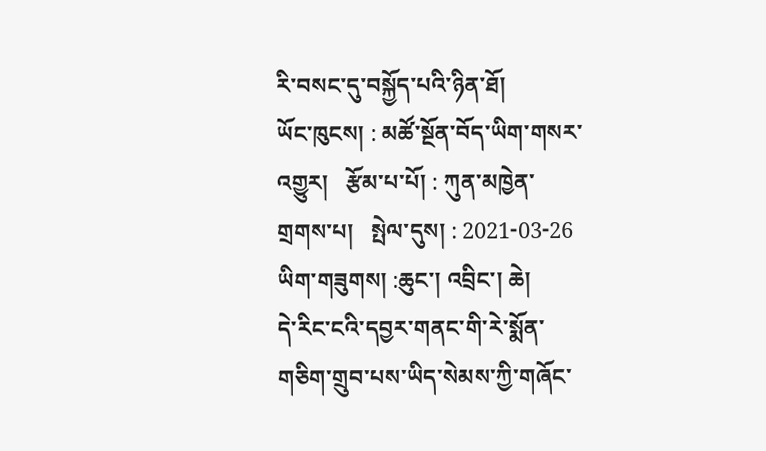རི་བསང་དུ་བསྐྱོད་པའི་ཉིན་ཐོ།
ཡོང་ཁུངས། : མཚོ་སྔོན་བོད་ཡིག་གསར་འགྱུར།   རྩོམ་པ་པོ། : ཀུན་མཁྱེན་གྲགས་པ།   སྤེལ་དུས། : 2021-03-26
ཡིག་གཟུགས། :ཆུང་། འབྲིང་། ཆེ།
དེ་རིང་ངའི་དབྱར་གནང་གི་རེ་སྨོན་གཅིག་གྲུབ་པས་ཡིད་སེམས་ཀྱི་གཞོང་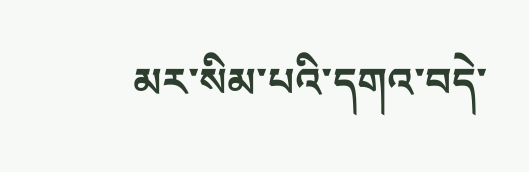མར་སིམ་པའི་དགའ་བདེ་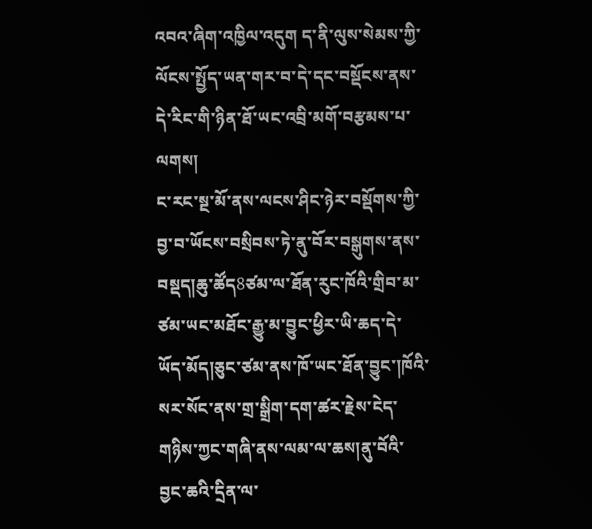འབའ་ཞིག་འཁྱིལ་འདུག ད་ནི་ལུས་སེམས་ཀྱི་ལོངས་སྤྱོད་ཡན་གར་བ་དེ་དང་བསྡོངས་ནས་དེ་རིང་གི་ཉིན་ཐོ་ཡང་འབྲི་མགོ་བརྩམས་པ་ལགས།
ང་རང་སྔ་མོ་ནས་ལངས་ཤིང་ཉེར་བསྡོགས་ཀྱི་བྱ་བ་ཡོངས་བསྲིབས་ཏེ་ནུ་བོར་བསྒུགས་ནས་བསྡད།ཆུ་ཚོད8ཙམ་ལ་ཐོན་རུང་ཁོའི་གྲིབ་མ་ཙམ་ཡང་མཐོང་རྒྱུ་མ་བྱུང་ཕྱིར་ཡི་ཆད་དེ་ཡོད་མོད།ཅུང་ཙམ་ནས་ཁོ་ཡང་ཐོན་བྱུང་།ཁོའི་སར་སོང་ནས་གྲ་སྒྲིག་དག་ཚར་རྗེས་ངེད་གཉིས་ཀྱང་གཞི་ནས་ལམ་ལ་ཆས།ནུ་བོའི་བྱང་ཆའི་དྲིན་ལ་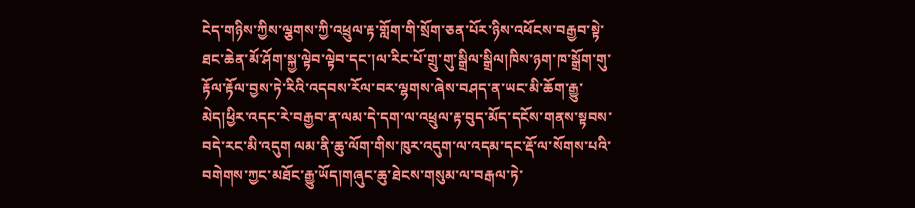ངེད་གཉིས་ཀྱིས་ལྕགས་ཀྱི་འཕྲུལ་རྟ་གློག་གི་སྲོག་ཅན་པོར་ཉིས་འཕོངས་བརྒྱབ་སྟེ་ཐང་ཆེན་མོ་ཤོག་སྐྱ་ལྟེབ་ལྟེབ་དང་།ལ་རིང་པོ་གྲུ་གུ་སྒྲིལ་སྒྲིལ།ཁིས་ཉག་ཁ་སྒྲོག་གུ་རྟོལ་རྟོལ་བྱས་ཏེ་རིའི་འདབས་རོལ་བར་ལྷགས་ཞེས་བཤད་ན་ཡང་མི་ཆོག་རྒྱུ་མེད།ཕྱིར་འདང་རེ་བརྒྱབ་ན་ལམ་དེ་དག་ལ་འཕྲུལ་རྟ་བུད་མོད་དངོས་གནས་སྟབས་བདེ་རང་མི་འདུག ལམ་ནི་ཆུ་ལོག་གིས་ཁུར་འདུག་ལ་འདམ་དང་རྡོ་ལ་སོགས་པའི་བགེགས་ཀྱང་མཐོང་རྒྱུ་ཡོད།གཞུང་ཆུ་ཐེངས་གསུམ་ལ་བརྒལ་ཏེ་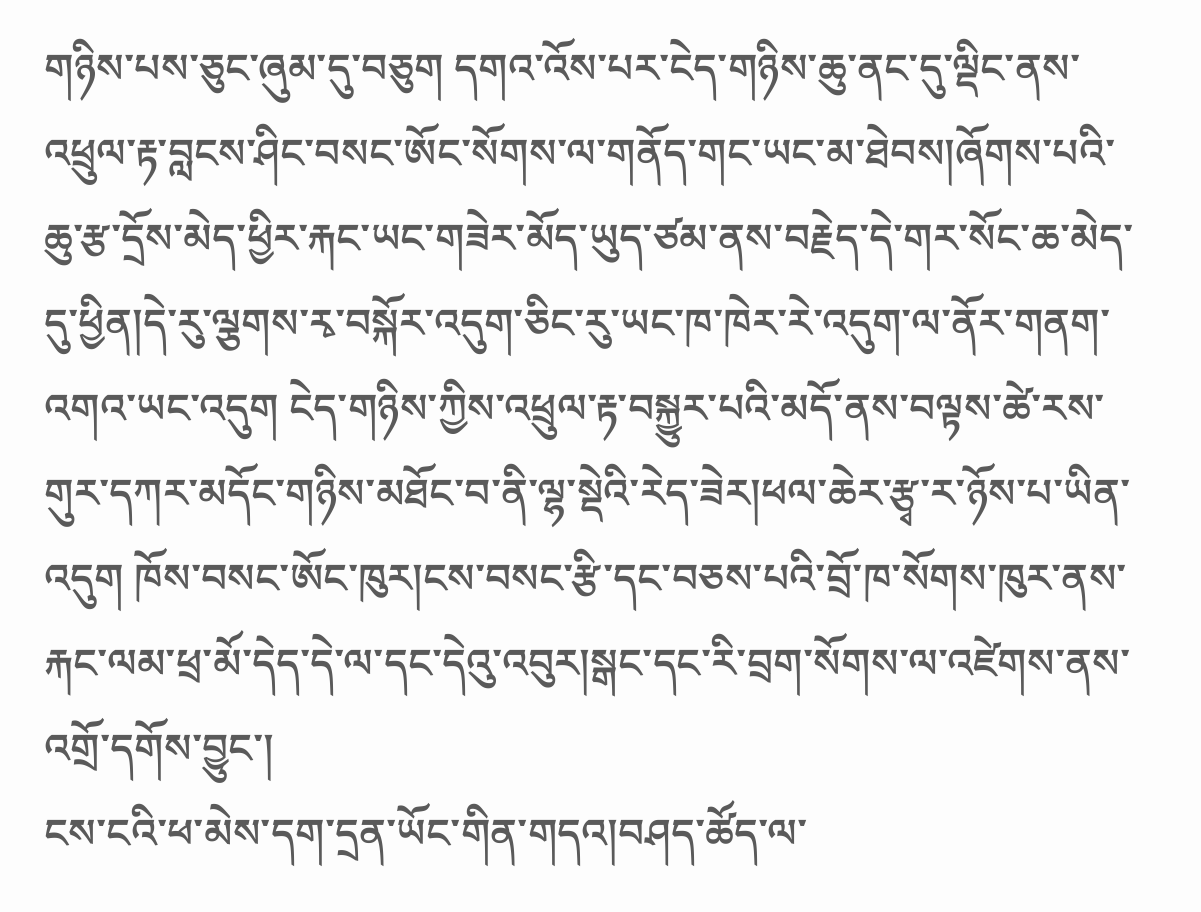གཉིས་པས་ཅུང་ཞུམ་དུ་བཅུག དགའ་འོས་པར་ངེད་གཉིས་ཆུ་ནང་དུ་ལྡིང་ནས་འཕྲུལ་རྟ་བླངས་ཤིང་བསང་ཨོང་སོགས་ལ་གནོད་གང་ཡང་མ་ཐེབས།ཞོགས་པའི་ཆུ་རྩ་དྲོས་མེད་ཕྱིར་རྐང་ཡང་གཟེར་མོད་ཡུད་ཙམ་ནས་བརྗེད་དེ་གར་སོང་ཆ་མེད་དུ་ཕྱིན།དེ་རུ་ལྕགས་རྭ་བསྐོར་འདུག་ཅིང་རུ་ཡང་ཁ་ཁེར་རེ་འདུག་ལ་ནོར་གནག་འགའ་ཡང་འདུག ངེད་གཉིས་ཀྱིས་འཕྲུལ་རྟ་བསྐྱུར་པའི་མདོ་ནས་བལྟས་ཚེ་རས་གུར་དཀར་མདོང་གཉིས་མཐོང་བ་ནི་ལྷ་སྡེའི་རེད་ཟེར།ཕལ་ཆེར་རྩྭ་ར་ཉོས་པ་ཡིན་འདུག ཁོས་བསང་ཨོང་ཁུར།ངས་བསང་རྩི་དང་བཅས་པའི་བྲོ་ཁ་སོགས་ཁུར་ནས་རྐང་ལམ་ཕྲ་མོ་དེད་དེ་ལ་དང་དེའུ་འབུར།སྒང་དང་རི་བྲག་སོགས་ལ་འཛེགས་ནས་འགྲོ་དགོས་བྱུང་།
ངས་ངའི་ཕ་མེས་དག་དྲན་ཡོང་གིན་གདའ།བཤད་ཚོད་ལ་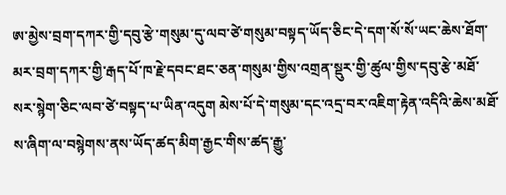ཨ་མྱེས་བྲག་དཀར་གྱི་དབུ་རྩེ་གསུམ་དུ་ལབ་ཙེ་གསུམ་བསྟད་ཡོད་ཅིང་དེ་དག་སོ་སོ་ཡང་ཆེས་ཐོག་མར་བྲག་དཀར་གྱི་རྒད་པོ་ཁ་རྗེ་དབང་ཐང་ཅན་གསུམ་གྱིས་འགྲན་སྡུར་གྱི་ཚུལ་གྱིས་དབུ་རྩེ་མཐོ་སར་སྙེག་ཅིང་ལབ་ཙེ་བསྟད་པ་ཡིན་འདུག མེས་པོ་དེ་གསུམ་དང་འདྲ་བར་འཇིག་རྟེན་འདིའི་ཆེས་མཐོ་ས་ཞིག་ལ་བསྙེགས་ནས་ཡོད་ཚད་མིག་རྒྱང་གིས་ཚད་རྒྱུ་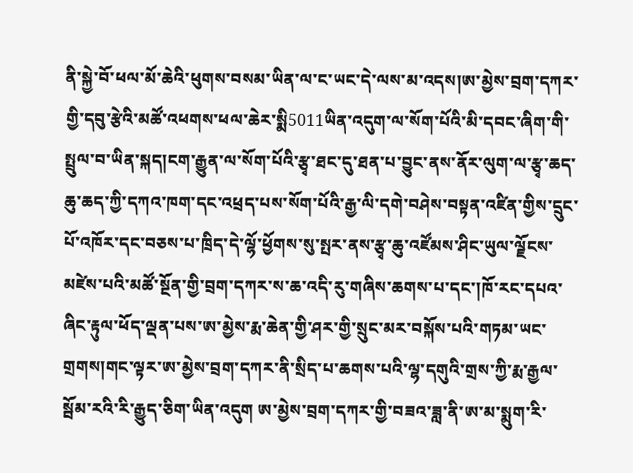ནི་སྐྱེ་བོ་ཕལ་མོ་ཆེའི་ཕུགས་བསམ་ཡིན་ལ་ང་ཡང་དེ་ལས་མ་འདས།ཨ་མྱེས་བྲག་དཀར་གྱི་དབུ་རྩེའི་མཚོ་འཕགས་ཕལ་ཆེར་སྨི5011ཡིན་འདུག་ལ་སོག་པོའི་མི་དབང་ཞིག་གི་སྤྲུལ་བ་ཡིན་སྐད།ངག་རྒྱུན་ལ་སོག་པོའི་རྩྭ་ཐང་དུ་ཐན་པ་བྱུང་ནས་ནོར་ལུག་ལ་རྩྭ་ཆད་ཆུ་ཆད་ཀྱི་དཀའ་ཁག་དང་འཕྲད་པས་སོག་པོའི་རྒྱ་ལི་དགེ་བཤེས་བསྟན་འཛིན་གྱིས་དྲུང་པོ་འཁོར་དང་བཅས་པ་ཁྲིད་དེ་ལྷོ་ཕྱོགས་སུ་སྤར་ནས་རྩྭ་ཆུ་འཛོམས་ཤིང་ཡུལ་ལྗོངས་མཛེས་པའི་མཚོ་སྔོན་གྱི་བྲག་དཀར་ས་ཆ་འདི་རུ་གཞིས་ཆགས་པ་དང་།ཁོ་རང་དཔའ་ཞིང་རྟུལ་ཕོད་ལྡན་པས་ཨ་མྱེས་རྨ་ཆེན་གྱི་ཤར་གྱི་སྲུང་མར་བསྐོས་པའི་གཏམ་ཡང་གྲགས།གང་ལྟར་ཨ་མྱེས་བྲག་དཀར་ནི་སྲིད་པ་ཆགས་པའི་ལྷ་དགུའི་གྲས་ཀྱི་རྨ་རྒྱལ་སྦོམ་རའི་རི་རྒྱུད་ཅིག་ཡིན་འདུག ཨ་མྱེས་བྲག་དཀར་གྱི་བཟའ་ཟླ་ནི་ཨ་མ་སྨུག་རི་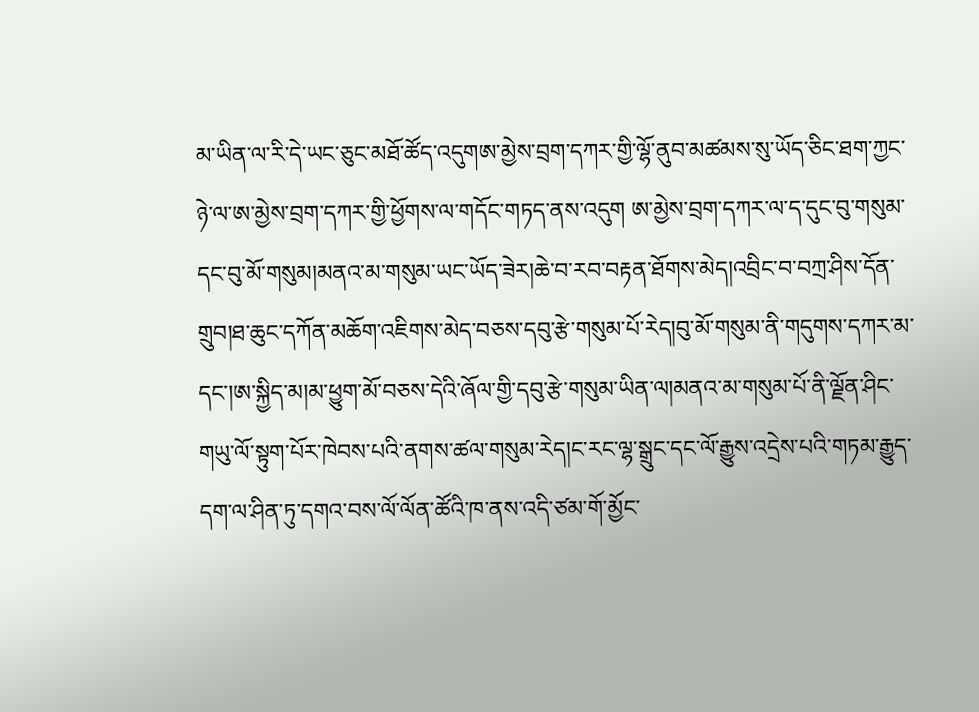མ་ཡིན་ལ་རི་དེ་ཡང་ཅུང་མཐོ་ཚོད་འདུགཨ་མྱེས་བྲག་དཀར་གྱི་ལྷོ་ནུབ་མཚམས་སུ་ཡོད་ཅིང་ཐག་ཀྱང་ཉེ་ལ་ཨ་མྱེས་བྲག་དཀར་གྱི་ཕྱོགས་ལ་གདོང་གཏད་ནས་འདུག ཨ་མྱེས་བྲག་དཀར་ལ་ད་དུང་བུ་གསུམ་དང་བུ་མོ་གསུམ།མནའ་མ་གསུམ་ཡང་ཡོད་ཟེར།ཆེ་བ་རབ་བརྟན་ཐོགས་མེད།འབྲིང་བ་བཀྲ་ཤིས་དོན་གྲུབ།ཐ་ཆུང་དཀོན་མཆོག་འཇིགས་མེད་བཅས་དབུ་རྩེ་གསུམ་པོ་རེད།བུ་མོ་གསུམ་ནི་གདུགས་དཀར་མ་དང་།ཨ་སྐྱིད་མ།མ་ཕྱུག་མོ་བཅས་དེའི་ཞོལ་གྱི་དབུ་རྩེ་གསུམ་ཡིན་ལ།མནའ་མ་གསུམ་པོ་ནི་ལྗོན་ཤིང་གཡུ་ལོ་སྟུག་པོར་ཁེབས་པའི་ནགས་ཚལ་གསུམ་རེད།ང་རང་ལྷ་སྒྲུང་དང་ལོ་རྒྱུས་འདྲེས་པའི་གཏམ་རྒྱུད་དག་ལ་ཤིན་ཏུ་དགའ་བས་ལོ་ལོན་ཚོའི་ཁ་ནས་འདི་ཙམ་གོ་མྱོང་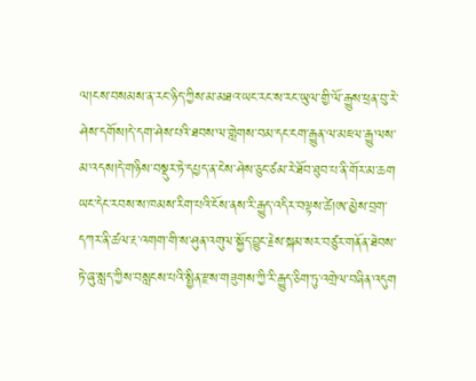ལ།ངས་བསམས་ན་རང་ཉིད་ཀྱིས་མ་མཐའ་ཡང་རང་ས་རང་ཡུལ་གྱི་ལོ་རྒྱུས་ཕྲན་བུ་རེ་ཤེས་དགོས།དེ་དག་ཤེས་པའི་ཐབས་ལ་གླེགས་བམ་དང་ངག་རྒྱུན་ལ་མཇལ་རྒྱུ་ལས་མ་འདས།དེ་གཉིས་བསྡུར་ཏེ་དཔྱད་ན་ངེས་ཤེས་ཅུང་ཙམ་རེ་ཐོབ་ཐུབ་པ་ནི་གོར་མ་ཆག
ཡང་དེང་རབས་ས་ཁམས་རིག་པའི་ངོས་ནས་རི་རྒྱུད་འདིར་བལྟས་ཚེ།ཨ་མྱེས་བྲག་དཀར་ནི་ཚལ་རྔ་འགག་གི་ས་ཤུན་འགུལ་སྐྱོད་བྱུང་རྗེས་སྐམ་སར་བཙུར་གནོན་ཐེབས་ཏེ་ཞུ་སླད་ཀྱིས་བསླངས་པའི་སྤྱིན་རྫས་གཟུགས་ཀྱི་རི་རྒྱུད་ཅིག་ཏུ་འགྲེལ་བཞིན་འདུག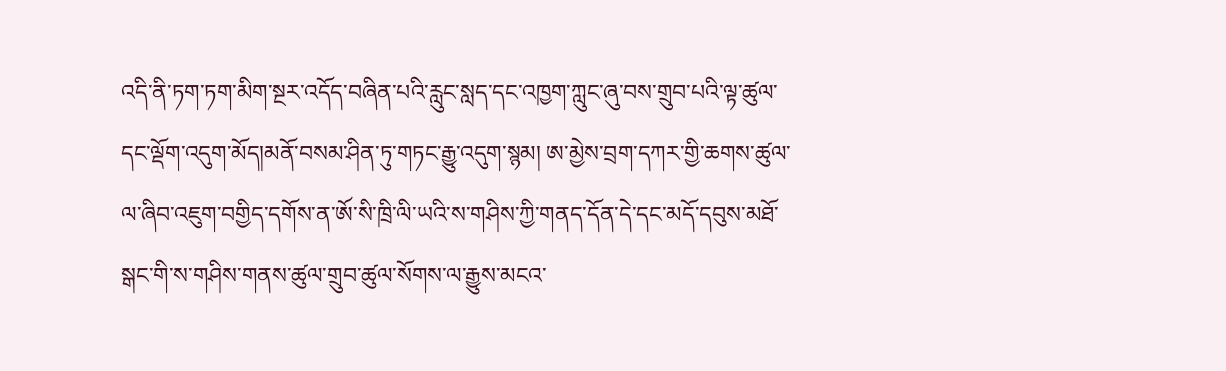འདི་ནི་ཏག་ཏག་མིག་སྔར་འདོད་བཞིན་པའི་རླུང་སླད་དང་འཁྱག་ཀླུང་ཞུ་བས་གྲུབ་པའི་ལྟ་ཚུལ་དང་ལྡོག་འདུག་མོད།མནོ་བསམ་ཤིན་ཏུ་གཏང་རྒྱུ་འདུག་སྙམ། ཨ་མྱེས་བྲག་དཀར་གྱི་ཆགས་ཚུལ་ལ་ཞིབ་འཇུག་བགྱིད་དགོས་ན་ཨོ་སི་ཁྲི་ལི་ཡའི་ས་གཤིས་ཀྱི་གནད་དོན་དེ་དང་མདོ་དབུས་མཐོ་སྒང་གི་ས་གཤིས་གནས་ཚུལ་གྲུབ་ཚུལ་སོགས་ལ་རྒྱུས་མངའ་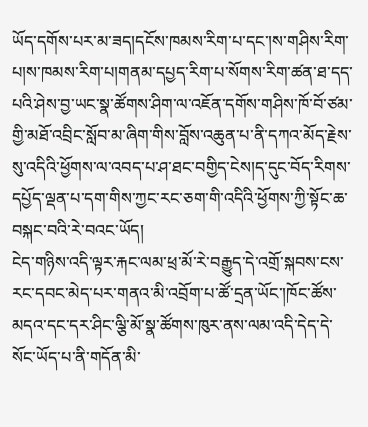ཡོད་དགོས་པར་མ་ཟད།དངོས་ཁམས་རིག་པ་དང་།ས་གཤིས་རིག་པ།ས་ཁམས་རིག་པ།གནམ་དཔྱད་རིག་པ་སོགས་རིག་ཚན་ཐ་དད་པའི་ཤེས་བྱ་ཡང་སྣ་ཚོགས་ཤིག་ལ་འཇོན་དགོས་གཤིས་ཁོ་བོ་ཙམ་གྱི་མཐོ་འབྲིང་སློབ་མ་ཞིག་གིས་བློས་འཆུན་པ་ནི་དཀའ་མོད་རྗེས་སུ་འདིའི་ཕྱོགས་ལ་འབད་པ་ཤ་ཐང་བགྱིད་ངེས།ད་དུང་བོད་རིགས་དཔྱོད་ལྡན་པ་དག་གིས་ཀྱང་རང་ཅག་གི་འདིའི་ཕྱོགས་ཀྱི་སྟོང་ཆ་བསྐང་བའི་རེ་བའང་ཡོད།
ངེད་གཉིས་འདི་ལྟར་རྐང་ལམ་ཕྲ་མོ་རེ་བརྒྱུད་དེ་འགྲོ་སྐབས་ངས་རང་དབང་མེད་པར་གནའ་མི་འབྲོག་པ་ཚོ་དྲན་ཡོང་།ཁོང་ཚོས་མདའ་དང་དར་ཤིང་ལྕི་མོ་སྣ་ཚོགས་ཁུར་ནས་ལམ་འདི་དེད་དེ་སོང་ཡོད་པ་ནི་གདོན་མི་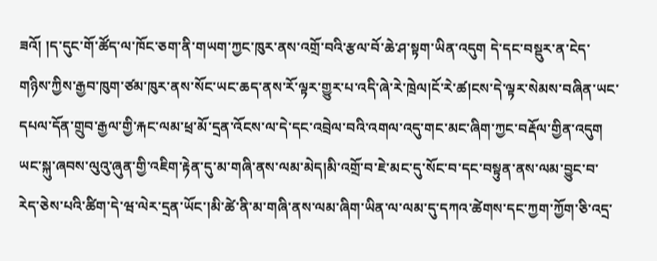ཟའོ། །ད་དུང་གོ་ཚོད་ལ་ཁོང་ཅག་ནི་གཡག་ཀྱང་ཁུར་ནས་འགྲོ་བའི་རྩལ་བོ་ཆེ་ཤ་སྟག་ཡིན་འདུག དེ་དང་བསྡུར་ན་ངེད་གཉིས་ཀྱིས་རྒྱབ་ཁུག་ཙམ་ཁུར་ནས་སོང་ཡང་ཆད་ནས་རོ་ལྟར་གྱུར་པ་འདི་ཞེ་རེ་ཁྲེལ།ངོ་རེ་ཚ།ངས་དེ་ལྟར་སེམས་བཞིན་ཡང་དཔལ་དོན་གྲུབ་རྒྱལ་གྱི་རྐང་ལམ་ཕྲ་མོ་དྲན་འོངས་ལ་དེ་དང་འབྲེལ་བའི་འགལ་འདུ་གང་མང་ཞིག་ཀྱང་བརྡོལ་གྱིན་འདུག ཡང་སྐུ་ཞབས་ལུའུ་ཞུན་གྱི་འཇིག་རྟེན་དུ་མ་གཞི་ནས་ལམ་མེད།མི་འགྲོ་བ་ཇེ་མང་དུ་སོང་བ་དང་བསྟུན་ནས་ལམ་བྱུང་བ་རེད་ཅེས་པའི་ཚིག་དེ་ཝ་ལེར་དྲན་ཡོང་།མི་ཚེ་ནི་མ་གཞི་ནས་ལམ་ཞིག་ཡིན་ལ་ལམ་དུ་དཀའ་ཚེགས་དང་ཀྱག་ཀྱོག་ཅི་འདྲ་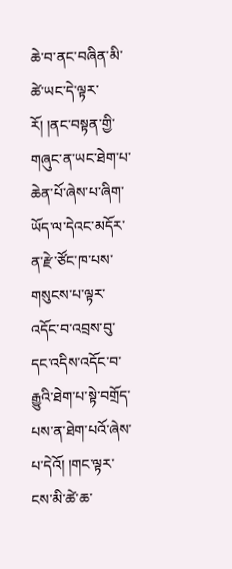ཆེ་བ་ནང་བཞིན་མི་ཚེ་ཡང་དེ་ལྟར་རོ། །ནང་བསྟན་གྱི་གཞུང་ན་ཡང་ཐེག་པ་ཆེན་པོ་ཞེས་པ་ཞིག་ཡོད་ལ་དེའང་མདོར་ན་རྫེ་ཙོང་ཁ་པས་གསུངས་པ་ལྟར་འདོང་བ་འབྲས་བུ་དང་འདིས་འདོང་བ་རྒྱུའི་ཐེག་པ་སྟེ་བགྲོད་པས་ན་ཐེག་པའོ་ཞེས་པ་དེའོ། །གང་ལྟར་ངས་མི་ཚེ་ཆ་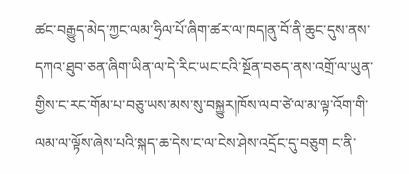ཚང་བརྒྱུད་མེད་ཀྱང་ལམ་ཧྲིལ་པོ་ཞིག་ཚར་ལ་ཁད།ནུ་བོ་ནི་ཆུང་དུས་ནས་དཀའ་ཐུབ་ཅན་ཞིག་ཡིན་ལ་དེ་རིང་ཡང་ངའི་སྔོན་བཅད་ནས་འགྲོ་ལ་ཡུན་གྱིས་ང་རང་གོམ་པ་བཅུ་ཡས་མས་སུ་བསྐྱུར།ཁོས་ལབ་ཙེ་ལ་མ་ལྟ་འོག་གི་ལམ་ལ་ལྟོས་ཞེས་པའི་སྐད་ཆ་དེས་ང་ལ་ངེས་ཤེས་འདྲོང་དུ་བཅུག ང་ནི་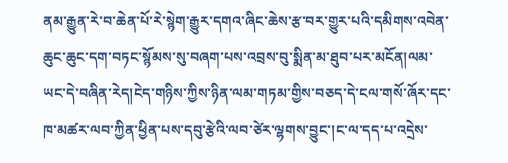ནམ་རྒྱུན་རེ་བ་ཆེན་པོ་རེ་སྙེག་རྒྱུར་དགའ་ཞིང་ཆེས་རྩ་བར་གྱུར་པའི་དམིགས་འབེན་ཆུང་ཆུང་དག་བཏང་སྙོམས་སུ་བཞག་པས་འབྲས་བུ་སྨིན་མ་ཐུབ་པར་མངོན།ལམ་ཡང་དེ་བཞིན་རེད།ངེད་གཉིས་ཀྱིས་ཉིན་ལམ་གཏམ་གྱིས་བཅད་དེ་ངལ་གསོ་ཞོར་དང་ཁ་མཚར་ལབ་ཀྱིན་ཕྱིན་པས་དབུ་རྩེའི་ལབ་ཙེར་ལྷགས་བྱུང་།ང་ལ་དད་པ་འདྲེས་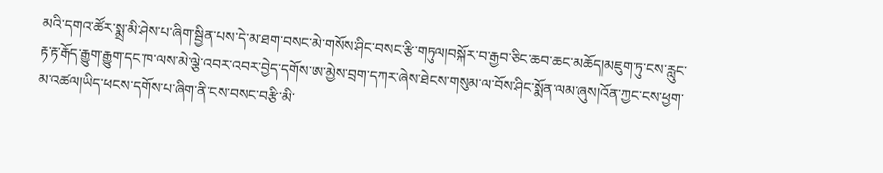མའི་དགའ་ཚོར་སྨྲ་མི་ཤེས་པ་ཞིག་སྦྱིན་པས་དེ་མ་ཐག་བསང་མེ་གསོས་ཤིང་བསང་རྩི་གཏུལ།བསྐོར་བ་རྒྱབ་ཅིང་ཆབ་ཆང་མཆོད།མཇུག་ཏུ་ངས་རླུང་རྟ་རྟ་རྒོད་རྒྱུག་རྒྱུག་དང་ཁ་ལས་མེ་ལྕེ་འབར་འབར་བྱེད་དགོས་ཨ་མྱེས་བྲག་དཀར་ཞེས་ཐེངས་གསུམ་ལ་བོས་ཤིང་སྨོན་ལམ་ཞུས།འོན་ཀྱང་ངས་ཕྱག་མ་འཚལ།ཡིད་ཕངས་དགོས་པ་ཞིག་ནི་ངས་བསང་བརྩི་མི་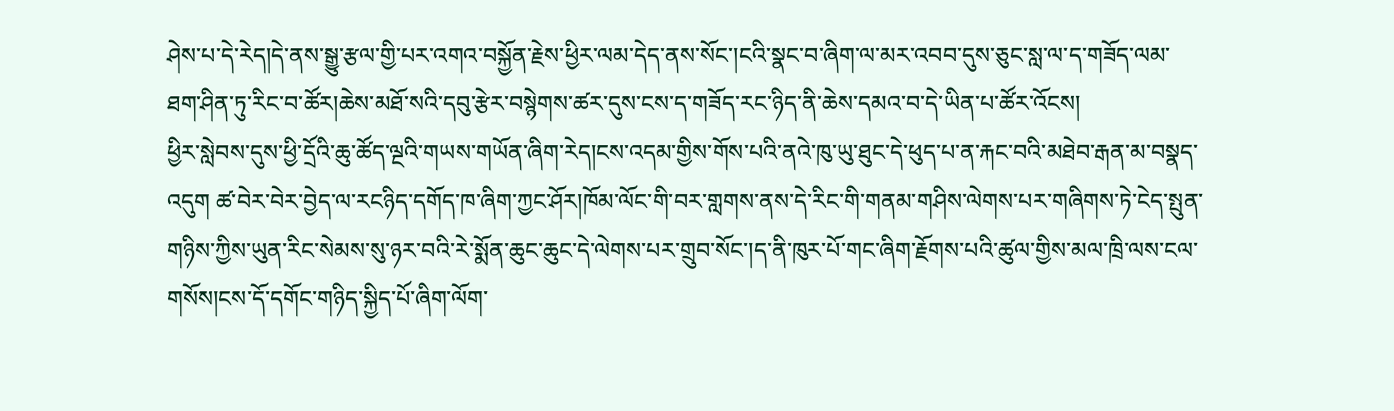ཤེས་པ་དེ་རེད།དེ་ནས་སྒྱུ་རྩལ་གྱི་པར་འགའ་བསྐྱོན་རྗེས་ཕྱིར་ལམ་དེད་ནས་སོང་།ངའི་སྣང་བ་ཞིག་ལ་མར་འབབ་དུས་ཅུང་སླ་ལ་ད་གཟོད་ལམ་ཐག་ཤིན་ཏུ་རིང་བ་ཚོར།ཆེས་མཐོ་སའི་དབུ་རྩེར་བསྙེགས་ཚར་དུས་ངས་ད་གཟོད་རང་ཉིད་ནི་ཆེས་དམའ་བ་དེ་ཡིན་པ་ཚོར་འོངས།
ཕྱིར་སླེབས་དུས་ཕྱི་དྲོའི་ཆུ་ཚོད་ལྔའི་གཡས་གཡོན་ཞིག་རེད།ངས་འདམ་གྱིས་གོས་པའི་ནའེ་ཁུ་ཡུ་ཐུང་དེ་ཕུད་པ་ན་རྐང་བའི་མཐེབ་རྒན་མ་བསྣད་འདུག ཚ་བེར་བེར་བྱེད་ལ་རངཉིད་དགོད་ཁ་ཞིག་ཀྱང་ཤོར།ཁོམ་ལོང་གི་བར་གླགས་ནས་དེ་རིང་གི་གནམ་གཤིས་ལེགས་པར་གཞིགས་ཏེ་ངེད་སྤུན་གཉིས་ཀྱིས་ཡུན་རིང་སེམས་སུ་ཉར་བའི་རེ་སྨོན་ཆུང་ཆུང་དེ་ལེགས་པར་གྲུབ་སོང་།ད་ནི་ཁུར་པོ་གང་ཞིག་རྗོགས་པའི་ཚུལ་གྱིས་མལ་ཁྲི་ལས་ངལ་གསོས།ངས་དོ་དགོང་གཉིད་སྐྱིད་པོ་ཞིག་ལོག་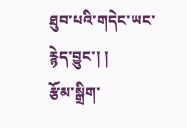ཐུབ་པའི་གདེང་ཡང་རྙེད་བྱུང་། །
རྩོམ་སྒྲིག་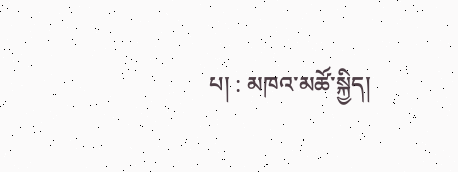པ། : མཁའ་མཚོ་སྐྱིད།